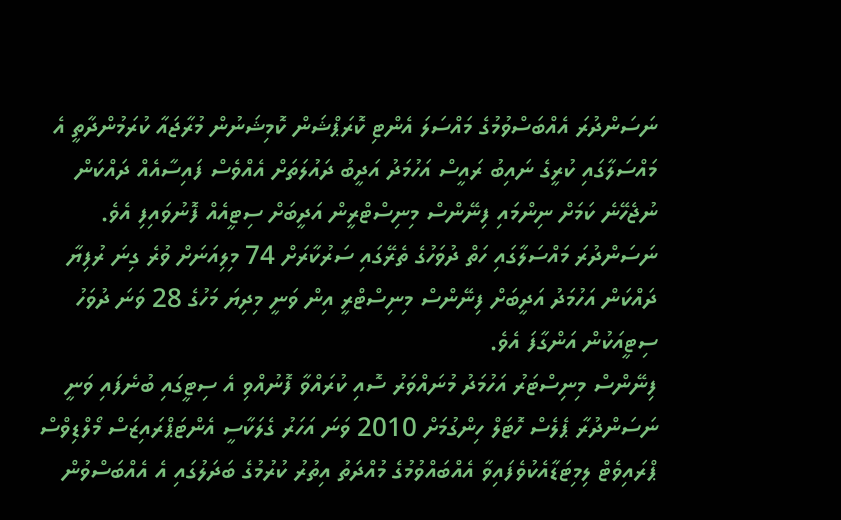ނަސަންދުރަ އެއްބަސްވުމުގެ މައްސަލަ އެންޓި ކޮރަޕްޝަން ކޮމިޝަނުން މުރާޖައާ ކުރަމުންދާތީ އެ މައްސަލާގައި ކުރީގެ ނައިބު ރައީސް އަހުމަދު އަދީބު ދައުލަތަށް އެއްވެސް ފައިސާއެއް ދައްކަން ނުޖެހޭނެ ކަމަށް ނިންމައި ފިނޭންސް މިނިސްޓްރީން އަދީބަށް ސިޓީއެއް ފޮނުވައިފި އެވެ.
ނަސަންދުރަ މައްސަލާގައި ހަތް ދުވަހުގެ ތެރޭގައި ސަރުކާރަށް 74 މިލިއަނަށް ވުރެ ގިނަ ރުފިޔާ ދައްކަން އަހުމަދު އަދީބަށް ފިނޭންސް މިނިސްޓްރީ އިން ވަނީ މިދިޔަ މަހުގެ 28 ވަނަ ދުވަހު ސިޓީއަކުން އަންގާފަ އެވެ.
ފިނޭންސް މިނިސްޓަރު އަހުމަދު މުނައްވަރު ސޮއި ކުރައްވާ ފޮނުއްވި އެ ސިޓީގައި ބުނެފައި ވަނީ ނަސަންދުރާ ޕެލެސް ހޮޓަލް ހިންގުމަށް 2010 ވަނަ އަހަރު ގެލަކާސީ އެންޓަޕްރައިޒަސް މޯލްޑިވްސް ޕްރައިވެޓް ލިމިޓަޑާއެކުވެފައިވާ އެއްބައްވުމުގެ މުއްދަތު އިތުރު ކުރުމުގެ ބަދަލުގައި އެ އެއްބަސްވުން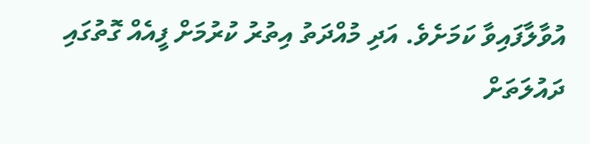އުވާލާފައިވާ ކަމަށެވެ. އަދި މުއްދަތު އިތުރު ކުރުމަށް ފީއެއް ގޮތުގައި ދައުލަތަށް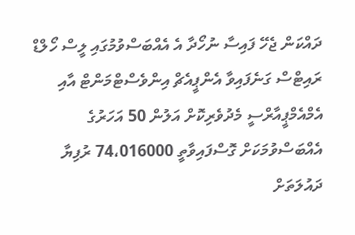ދައްކަން ޖެހޭ ފައިސާ ނުހޯދާ އެ އެއްބަސްވުމުގައި ލީސް ހޯލްޑް ރައިޓްސް ގަނެފައިވާ އެންޕީއެޗް އިންވެސްޓްމަންޓް އާއި އެމްއެމްޕީއާރްސީ މެދުވެރިކޮށް އަލުން 50 އަހަރުގެ އެއްބަސްވުމަކަށް ގޮސްފައިވާތީ 74،016000 ރުފިޔާ ދައުލަތަށް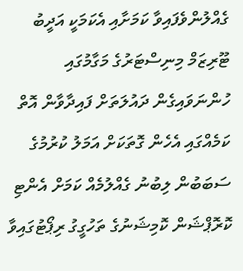ގެއްލުންވެފައިވާ ކަމަށާއި އެކަމަކީ އަދީބު ޓޫރިޒަމް މިނިސްޓަރުގެ މަގާމުގައި ހުންނަވައިގެން ދައުލަތަށް ފައިދާވާން އޮތް ކަމެއްގައި އެހެން ގޮތަކަށް އަމަލު ކުރުމުގެ ސަބަބުން ލިބުނު ގެއްލުމެއް ކަމަށް އެންޓި ކޮރޮޕްޝަން ކޮމިޝަނުގެ ތަހުގީގު ރިޕޯޓުގައިވާ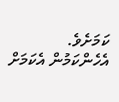ކަމަށެވެ.
އެހެންކަމުން އެކަމަށް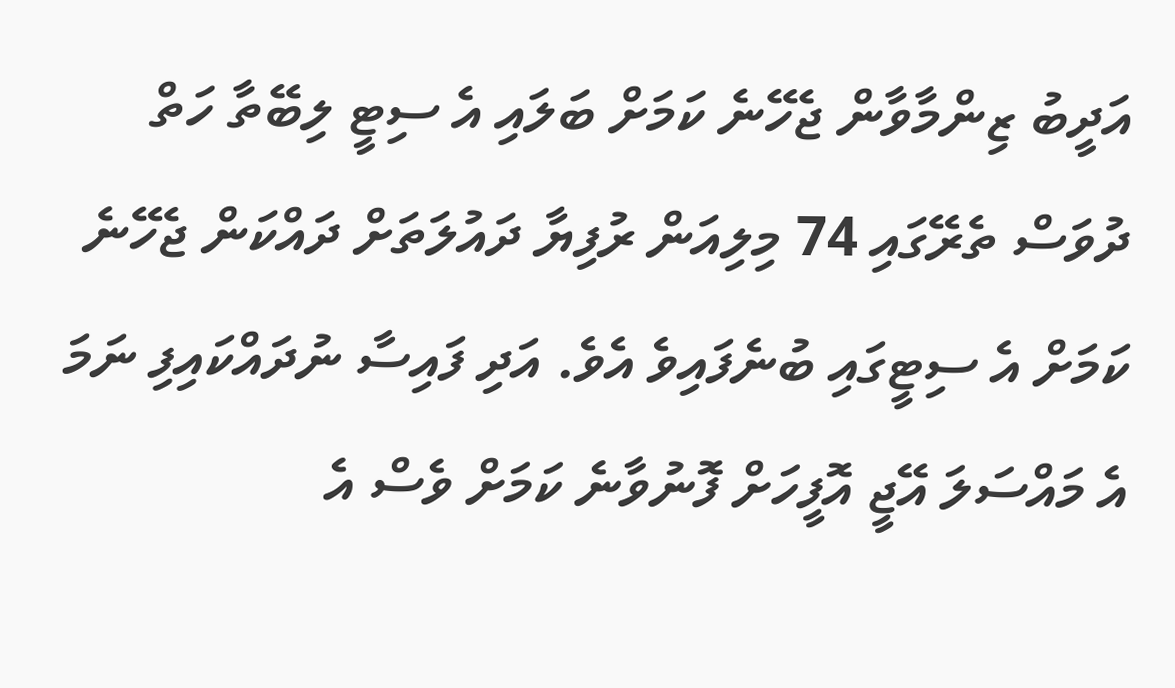އަދީބު ޒިންމާވާން ޖެހޭނެ ކަމަށް ބަލައި އެ ސިޓީ ލިބޭތާ ހަތް ދުވަސް ތެރޭގައި 74 މިލިއަން ރުފިޔާ ދައުލަތަށް ދައްކަން ޖެހޭނެ ކަމަށް އެ ސިޓީގައި ބުނެފައިވެ އެވެ. އަދި ފައިސާ ނުދައްކައިފި ނަމަ އެ މައްސަލަ އޭޖީ އޮފީހަށް ފޮނުވާނެ ކަމަށް ވެސް އެ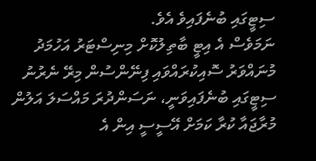ސިޓީގައި ބުނެފައިވެ އެވެ.
ނަމަވެސް އެ އިޓީ ބާތިލުކޮށް މިނިސްޓަރު އަހުމަދު މުނައްވަރު ސޮއިކުރައްވައި ފިނޭންސުން މިރޭ ނެރުނު ސިޓީގައި ބުނެފައިވަނީ، ނަސަންދުރަ މައްސަލަ އަލުން މުރާޖައާ ކުރާ ކަމަށް އޭސީސީ އިން އެ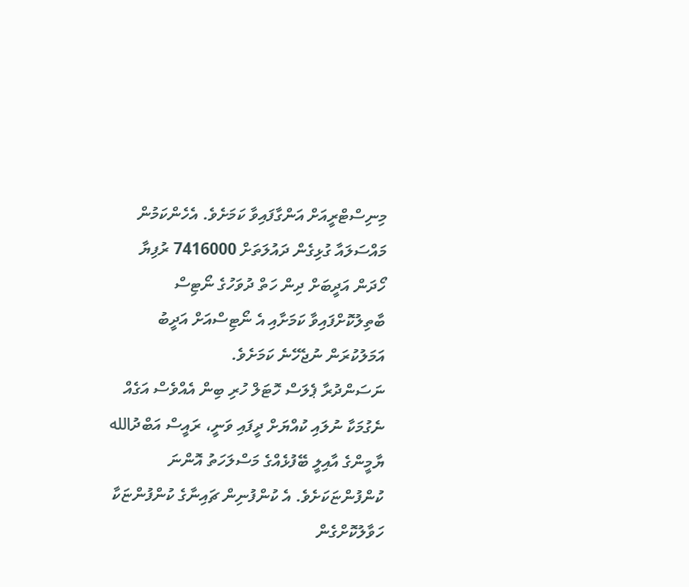މިނިސްޓްރީއަށް އަންގާފައިވާ ކަމަށެވެ. އެހެންކަމުން މައްސަލައާ ގުޅިގެން ދައުލަތަށް 7416000 ރުފިޔާ ހޯދަން އަދީބަށް ދިން ހަތް ދުވަހުގެ ނޯޓިސް ބާތިލުކޮށްފައިވާ ކަމަށާއި އެ ނޯޓިސްއަށް އަދީބު އަމަލުކުރަން ނުޖެހޭނެ ކަމަށެވެ.
ނަސަންދުރާ ޕެލަސް ހޮޓަލް ހުރި ބިން އެއްވެސް އަގެއް ނެގުމަކާ ނުލައި ކުއްޔަށް ދީފައި ވަނީ، ރައީސް އަބްދުالله ޔާމީންގެ އާއިލީ ބޭފުޅެއްގެ މަސްލަހަތު އޮންނަ ކުންފުންޏަކަށެވެ. އެ ކުންފުނިން ޗައިނާގެ ކުންފުންޏަކާ ހަވާލުކޮށްގެން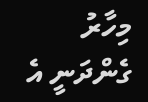މިހާރު ގެންދަނީ އެ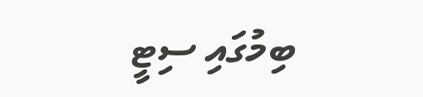ބިމުގައި ސިޓީ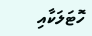ހޮޓަލަކާއި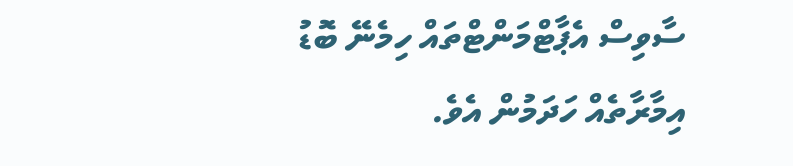ސާވިސް އެޕާޓްމަންޓްތައް ހިމެނޭ ބޮޑު އިމާރާތެއް ހަދަމުން އެވެ.